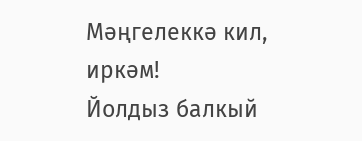Мәңгелеккә кил, иркәм!
Йолдыз балкый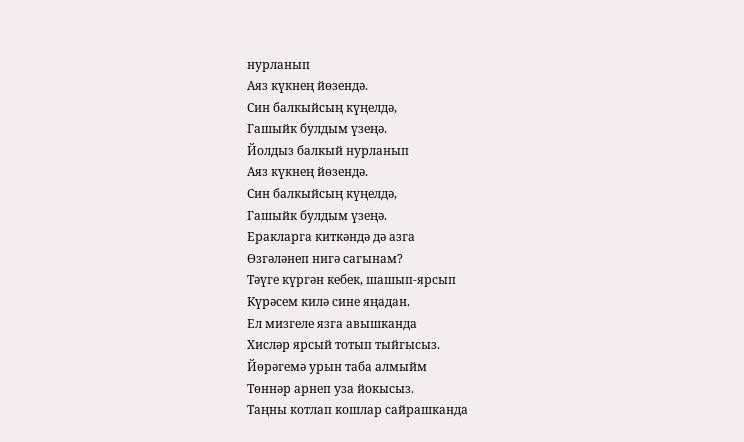нурланып
Аяз күкнең йөзендә.
Син балкыйсың күңелдә,
Гашыйк булдым үзеңә.
Йолдыз балкый нурланып
Аяз күкнең йөзендә.
Син балкыйсың күңелдә,
Гашыйк булдым үзеңә.
Еракларга киткәндә дә азга
Өзгәләнеп нигә сагынам?
Тәүге күргән кебек, шашып-ярсып
Күрәсем килә сине яңадан.
Ел мизгеле язга авышканда
Хисләр ярсый тотып тыйгысыз.
Йөрәгемә урын таба алмыйм
Төннәр арнеп уза йокысыз.
Таңны котлап кошлар сайрашканда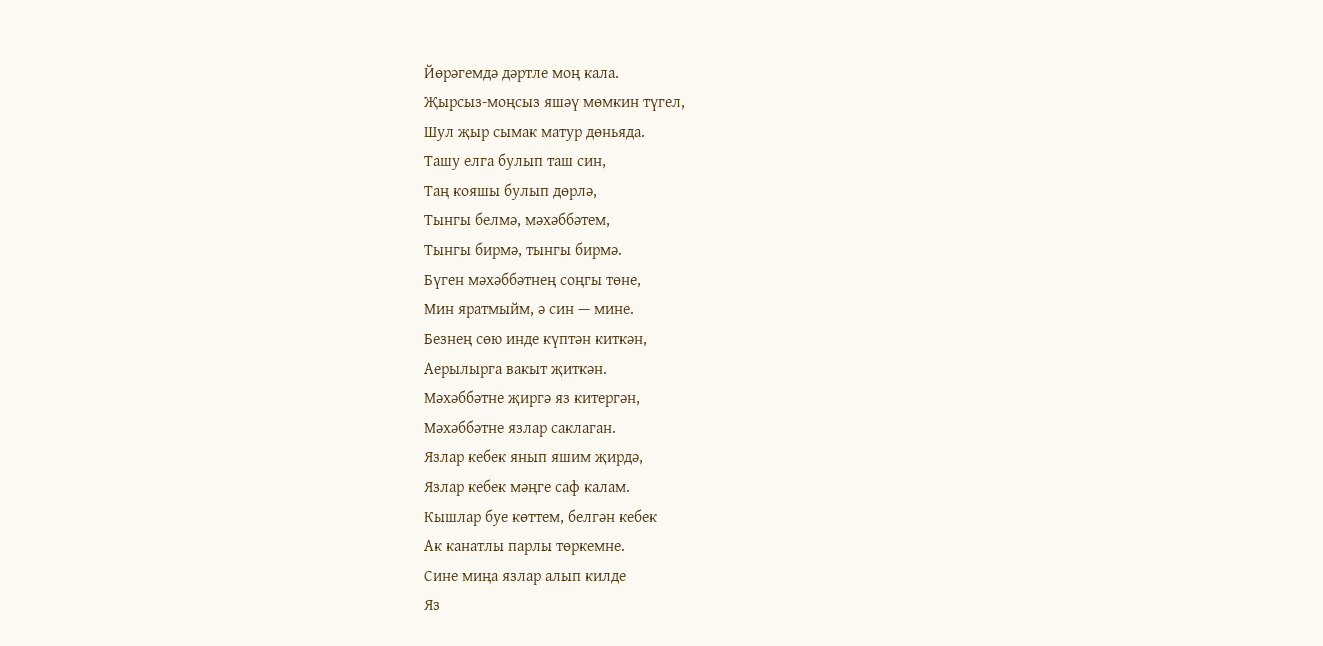Йөрәгемдә дәртле моң кала.
Җырсыз-моңсыз яшәү мөмкин түгел,
Шул җыр сымак матур дөньяда.
Ташу елга булып таш син,
Таң кояшы булып дөрлә,
Тынгы белмә, мәхәббәтем,
Тынгы бирмә, тынгы бирмә.
Бүген мәхәббәтнең соңгы төне,
Мин яратмыйм, ә син — мине.
Безнең сөю инде күптән киткән,
Аерылырга вакыт җиткән.
Мәхәббәтне җиргә яз китергән,
Мәхәббәтне язлар саклаган.
Язлар кебек янып яшим җирдә,
Язлар кебек мәңге саф калам.
Кышлар буе көттем, белгән кебек
Ак канатлы парлы төркемне.
Сине миңа язлар алып килде
Яз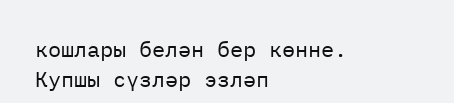кошлары белән бер көнне.
Купшы сүзләр эзләп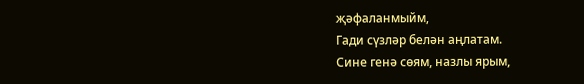җәфаланмыйм,
Гади сүзләр белән аңлатам.
Сине генә сөям, назлы ярым,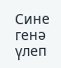Сине генә үлеп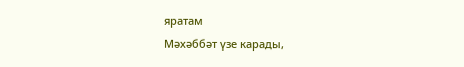яратам
Мәхәббәт үзе карады,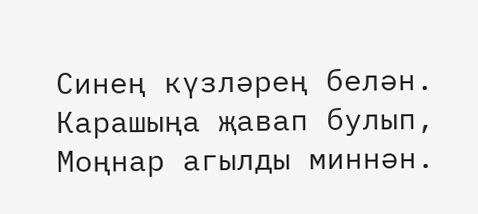Синең күзләрең белән.
Карашыңа җавап булып,
Моңнар агылды миннән.